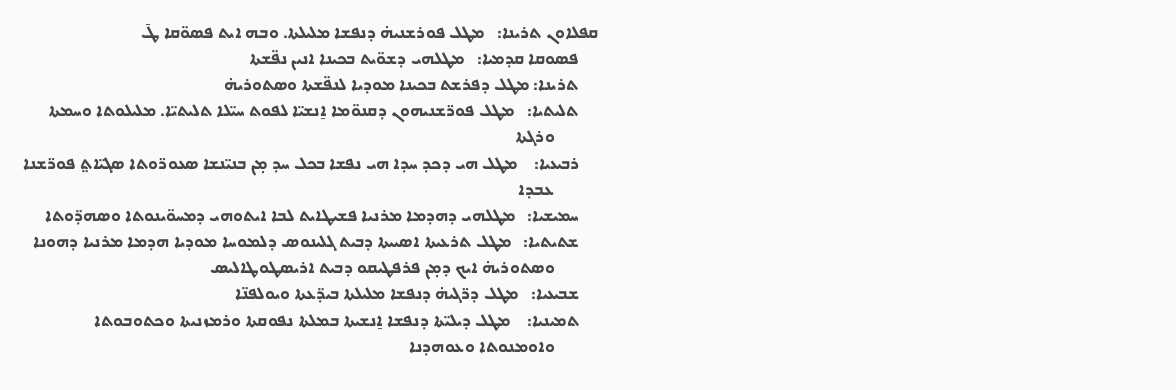ܩܦܠܐܘܢ ܬܪܝܢܐ:   ܡܛܠ ܦܘܪܫܢܝܗ̇ ܕܢܦܫܐ ܡܠܝܠܬܐ. ܘܒܗ ܐܝܬ ܦܣܘ̈ܩܐ ܛ̄
     ܦܣܘܩܐ ܩܕܡܝܐ:   ܡܛܠܗܝ ܕܫܘ̈ܝܬ ܒܟܝܢܐ ܐܢܝܢ ܢܦ̈ܫܬܐ
     ܬܪܝܢܐ: ܡܛܠ ܕܦܪܫܬ ܒܟܝܢܐ ܡܘܕܝܐ ܠܢܦ̈ܫܬܐ ܘܣܬܘܪܝܗ̇
     ܬܠܝܬܝܐ:   ܡܛܠ ܦܘܪ̈ܫܢܝܗܘܢ ܕܩܢܘ̈ܡܐ ܐ̱ܢܫܝ̈ܐ ܠܦܘܬ ܚܝ̈ܠܐ ܬܠܝܬܝ̈ܐ. ܡܠܝܠܘܬܐ ܘܚܡܬܐ
           ܘܪܓܬܐ
     ܪܒܝܥܝܐ:    ܡܛܠ ܗܝ ܕܟܕ ܚܕܐ ܗܝ ܢܦܫܐ ܒܟܠ ܚܕ ܡ̣ܢ ܒܢܝ̈ܢܫܐ ܣܥܘܪ̈ܘܬܐ ܣܓܝ̈ܐܬ݀ ܦܘܪ̈ܫܢܐ
           ܥܒܕܐ
     ܚܡܝܫܝܐ:   ܡܛܠܗܝ ܕܗܕܡܐ ܡܪܢܝܐ ܦܫܝܛܐܝܬ ܠܒܐ ܐܝܬܘܗܝ ܕܡܚܘ̈ܝܢܘܬܐ ܘܣܗܕ̈ܘܬܐ
     ܫܬܝܬܝܐ:   ܡܛܠ ܬܪܥܝܬܐ ܐܣܝܝܬܐ ܕܒܝܬ ܓܠܝܢܘܣ ܕܠܡܘܚܐ ܡܘܕܝܐ ܗܕܡܐ ܡܪܢܝܐ ܕܗܘܢܐ
           ܘܣܬܘܪܝܗ̇ ܐܝܟ ܕܡ̣ܢ ܦܪܦܛܝܩܘ ܕܒܝܬ ܐܪܝܣܛܘܛܐܠܝܣ
     ܫܒܝܥܝܐ:   ܡܛܠ ܕܪ̈ܓܝܗ̇ ܕܢܦܫܐ ܡܠܝܠܬܐ ܒܝܕ̈ܥܬܐ ܘܝܘܠܦܢ̈ܐ
     ܬܡܝܢܝܐ:    ܡܛܠ ܕܝܠܝ̈ܬܐ ܕܢܦܫܐ ܐ̱ܢܫܝܬܐ ܒܡܠܬܐ ܢܦܘܩܬܐ ܘܪܡܙܢܝܬܐ ܘܟܬܘܒܘܬܐ
           ܘܐܘܡܢܘܬܐ ܘܥܘܗܕܢܐ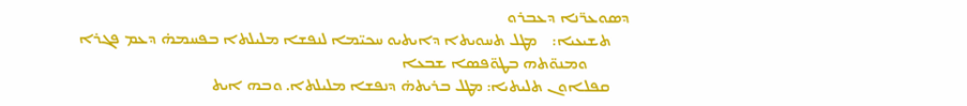ܕܣܘܥܪ̈ܢܐ ܕܥܒܪܘ
     ܬܫܝܥܝܐ:    ܡܛܠ ܬܚܘܝܬܐ ܕܐܝܬܝܘ ܚܟܝ̈ܡܐ ܠܢܦܫܐ ܡܠܝܠܬܐ ܒܦܚܡܗ̇ ܕܥܡ ܦܓܪܐ
           ܘܡܢܘ̈ܬܗ ܒܛܘ̈ܦܣܐ ܫܒܥܐ
     ܩܦܠܐܘܢ ܬܠܝܬܝܐ: ܡܛܠ ܒܪܝܬܗ̇ ܕܢܦܫܐ ܡܠܝܠܬܐ. ܘܒܗ ܐܝܬ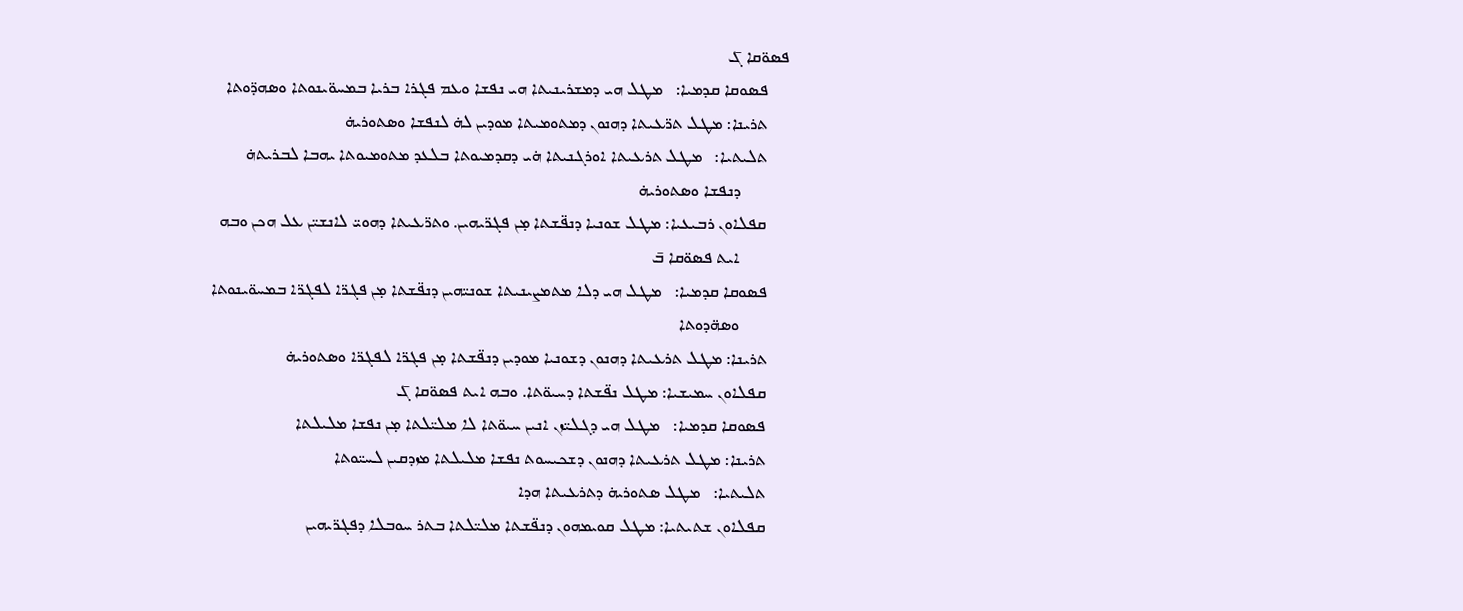ܦܣܘ̈ܩܐ ܓ̄
     ܦܣܘܩܐ ܩܕܡܝܐ:   ܡܛܠ ܗܝ ܕܡܫܪܝܢܝܬܐ ܗܝ ܢܦܫܐ ܘܥܡ ܦܓܪܐ ܒܪܝܐ ܒܡܚܘ̈ܝܢܘܬܐ ܘܣܗܕ̈ܘܬܐ
     ܬܪܝܢܐ: ܡܛܠ ܬܪ̈ܥܝܬܐ ܕܗܢܘܢ ܕܡܬܘܡܝܬܐ ܡܘܕܝܢ ܠܗ̇ ܠܢܦܫܐ ܘܣܬܘܪܝܗ̇
     ܬܠܝܬܝܐ:   ܡܛܠ ܬܪܥܝܬܐ ܐܘܪܓܢܝܬܐ ܗ̇ܝ ܕܩܕܡܝܘܬܐ ܒܠܥܕ ܡܬܘܡܝܘܬܐ ܝܗܒܐ ܠܒܪܝܬܗ̇
           ܕܢܦܫܐ ܘܣܬܘܪܝܗ̇
     ܩܦܠܐܘܢ ܪܒܝܥܝܐ: ܡܛܠ ܫܘܢܝܐ ܕܢܦ̈ܫܬܐ ܡ̣ܢ ܦܓܪ̈ܝܗܝܢ. ܘܬܪ̈ܥܝܬܐ ܕܗܘܝ̈ ܠܐܢܫܝ̈ܢ ܥܠ ܗܟܢ ܘܒܗ
           ܐܝܬ ܦܣܘ̈ܩܐ ܒ̄
     ܦܣܘܩܐ ܩܕܡܝܐ:   ܡܛܠ ܗܝ ܕܠܐ ܡܬܡܨܝܢܝܬܐ ܫܘܢܝ̈ܗܝܢ ܕܢܦ̈ܫܬܐ ܡ̣ܢ ܦܓܪ̈ܐ ܠܦܓܪ̈ܐ ܒܡܚܘ̈ܝܢܘܬܐ
           ܘܣܗ̈ܕܘܬܐ
     ܬܪܝܢܐ: ܡܛܠ ܬܪܥܝܬܐ ܕܗܢܘܢ ܕܫܘܢܝܐ ܡܘܕܝܢ ܕܢܦ̈ܫܬܐ ܡ̣ܢ ܦܓܪ̈ܐ ܠܦܓܪ̈ܐ ܘܣܬܘܪܝܗ̇
     ܩܦܠܐܘܢ ܚܡܝܫܝܐ: ܡܛܠ ܢܦ̈ܫܬܐ ܕܚܝܘ̈ܬܐ. ܘܒܗ ܐܝܬ ܦܣܘ̈ܩܐ ܓ̄
     ܦܣܘܩܐ ܩܕܡܝܐ:   ܡܛܠ ܗܝ ܕܓܠܝ̈ܙܢ ܐܢܝܢ ܚܝܘ̈ܬܐ ܠܐ ܡܠܝ̈ܠܬܐ ܡ̣ܢ ܢܦܫܐ ܡܠܝܠܬܐ
     ܬܪܝܢܐ: ܡܛܠ ܬܪܥܝܬܐ ܕܗܢܘܢ ܕܫܟܝܚܘܬ ܢܦܫܐ ܡܠܝܠܬܐ ܡܙܕܩܝܢ ܠܚܝ̈ܘܬܐ
     ܬܠܝܬܝܐ:   ܡܛܠ ܣܬܘܪܝܗ̇ ܕܬܪܥܝܬܐ ܗܕܐ
     ܩܦܠܐܘܢ ܫܬܝܬܝܐ: ܡܛܠ ܩܘܝܡܗܘܢ ܕܢܦ̈ܫܬܐ ܡܠܝ̈ܠܬܐ ܒܬܪ ܚܘܒܠܐ ܕܦܓܪ̈ܝܗܝܢ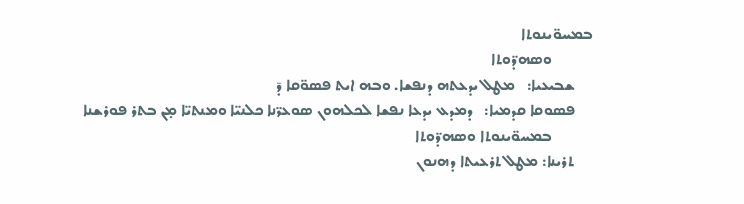ܒܡܚܘ̈ܝܢܘܬܐ
           ܘܣܗܕ̈ܘܬܐ
     ܫܒܝܥܝܐ:   ܡܛܠ ܝܕܥܬܗ ܕܢܦܫܐ. ܘܒܗ ܐܝܬ ܦܣܘ̈ܩܐ ܕ̄
     ܦܣܘܩܐ ܩܕܡܝܐ:   ܕܡܕܥ ܝܕܥܐ ܢܦܫܐ ܠܟܠܗܘܢ ܣܘܥܪ̈ܢܐ ܟܠܢܝ̈ܐ ܘܡܢܬܝ̈ܐ ܡ̣ܢ ܒܬܪ ܦܘܪܫܢܐ
           ܒܡܚܘ̈ܝܢܘܬܐ ܘܣܗܕ̈ܘܬܐ
     ܬܪܝܢܐ: ܡܛܠ ܬܪܥܝܬܐ ܕܗܢܘܢ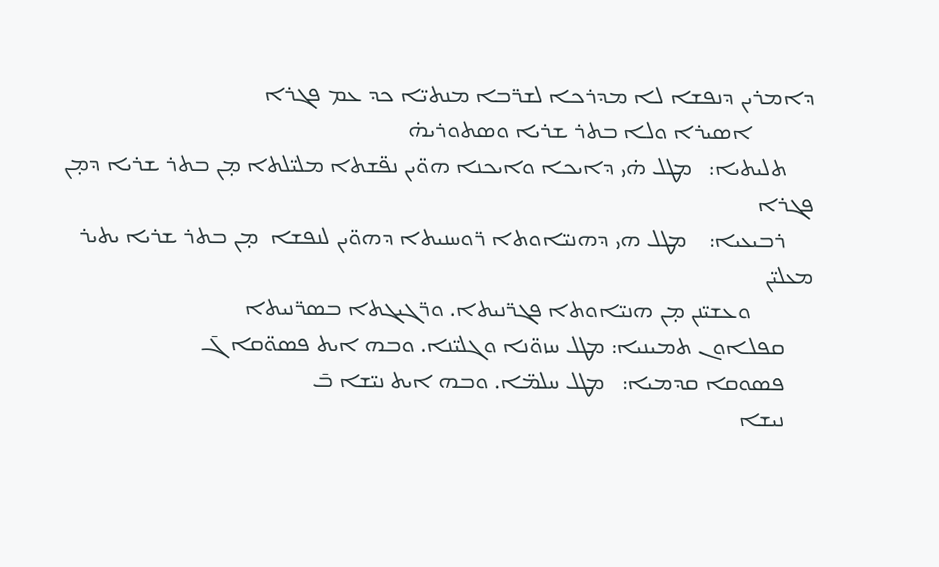ܕܐܡܪܝܢ ܕܢܦܫܐ ܠܐ ܡܕܪܟܐ ܠܫܪ̈ܒܐ ܡܢܬܝ̈ܐ ܟܕ ܥܡ ܦܓܪܐ
           ܐܣܝܪܐ ܘܠܐ ܒܬܪ ܫܪܝܐ ܘܣܬܘܪܝܗ̇
     ܬܠܝܬܝܐ:   ܡܛܠ ܗ̇ܝ ܕܐܝܟܐ ܘܐܝܟܢܐ ܗܘ̈ܝܢ ܢܦ̈ܫܬܐ ܡܠܝ̈ܠܬܐ ܡ̣ܢ ܒܬܪ ܫܪܝܐ ܕܡ̣ܢ ܦܓܪܐ
     ܪܒܝܥܝܐ:    ܡܛܠ ܗܝ ܕܗܢܝ̈ܐܘܬܐ ܪ̈ܘܚܢܝܬܐ ܕܗܘ̈ܝܢ ܠܢܦܫܐ  ܡ̣ܢ ܒܬܪ ܫܪܝܐ ܝܬܝܪ ܡܥܠܝ̈ܢ
           ܘܥܫܝ̈ܢܢ ܡ̣ܢ ܗܢܝ̈ܐܘܬܐ ܦܓܪ̈ܢܝܬܐ. ܘܪ̈ܓܝܓܬܐ ܒܣܪ̈ܢܝܬܐ
     ܩܦܠܐܘܢ ܬܡܝܢܝܐ: ܡܛܠ ܚܙܘ̈ܢܐ ܘܓܠܝ̈ܢܐ. ܘܒܗ ܐܝܬ ܦܣܘ̈ܩܐ ܓ̄
     ܦܣܘܩܐ ܩܕܡܝܐ:   ܡܛܠ ܚܠܡ̈ܐ. ܘܒܗ ܐܝܬ ܢܝ̈ܫܐ ܒ̄
     ܢܝܫܐ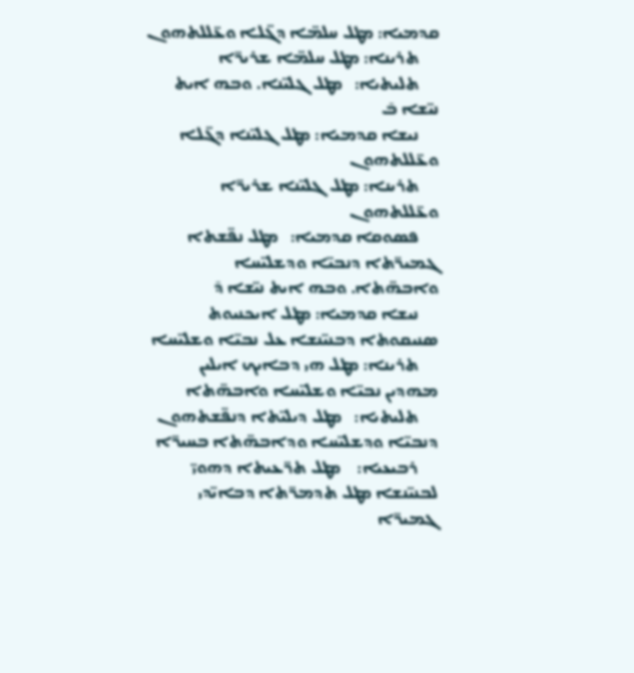ܩܕܡܝܐ: ܡܛܠ ܚܠܡ̈ܐ ܕܓ̈ܠܐ ܘܥ̈ܠܠܬܗܘܢ
     ܬܪܝܢܐ: ܡܛܠ ܚܠܡ̈ܐ ܫܪܝܪ̈ܐ
     ܬܠܝܬܝܐ:   ܡܛܠ ܓܠܝ̈ܢܐ. ܘܒܗ ܐܝܬ ܢܝ̈ܫܐ ܒ̄
     ܢܝܫܐ ܩܕܡܝܐ: ܡܛܠ ܓܠܝ̈ܢܐ ܕܓ̈ܠܐ ܘܥ̈ܠܠܬܗܘܢ
     ܬܪܝܢܐ: ܡܛܠ ܓܠܝ̈ܢܐ ܫܪܝܪ̈ܐ ܘܥ̈ܠܠܬܗܘܢ
     ܦܣܘܩܐ ܩܕܡܝܐ:   ܡܛܠ ܢܦ̈ܫܬܐ ܓܡܝܪ̈ܬܐ ܕܢܒܝ̈ܐ ܘܕܫܠܝ̈ܚܐ ܘܐܒܗ̈ܬܐ. ܘܒܗ ܐܝܬ ܢܝ̈ܫܐ ܕ̄
     ܢܝܫܐ ܩܕܡܝܐ: ܡܛܠ ܐܝܟܢܝܘܬ ܣܢܝܩܘܬܐ ܕܒܢܝ̈ܢܫܐ ܥܠ ܢܒܝ̈ܐ ܘܫܠܝ̈ܚܐ
     ܬܪܝܢܐ: ܡܛܠ ܗܝ ܕܒܐܝܟ ܐܝܠܝܢ ܡܗܕܝܢ ܢܒܝ̈ܐ ܘܫܠܝ̈ܚܐ ܘܐܒܗ̈ܬܐ
     ܬܠܝܬܝܐ:   ܡܛܠ ܕܝܠܝ̈ܬܐ ܕܢܦ̈ܫܬܗܘܢ ܕܢܒܝ̈ܐ ܘܕܫܠܝ̈ܚܐ ܘܕܐܒܗ̈ܬܐ ܒܚܝܪ̈ܐ
     ܪܒܝܥܝܐ:    ܡܛܠ ܬܪ̈ܥܝܬܐ ܕܗܘܝ̈ ܠܒܢܝ̈ܢܫܐ ܡܛܠ ܬܕܡܪ̈ܬܐ ܕܒܐܝ̈ܕܝ ܓܡܝܪ̈ܐ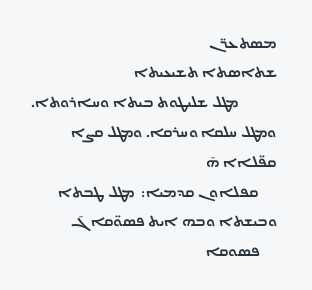ܡܣܬܥܪ̈ܢ
ܫܬܐܣܬܐ ܬܫܝܥܝܬܐ
           ܡܛܠ ܫܠܝܛܘܬ ܒܝܬܐ ܘܚܐܪܘܬܐ. ܘܡܛܠ ܚܠܩܐ ܘܚܪܩܐ. ܘܡܛܠ ܩܨܐ ܩܦ̈ܠܐܐ ܗ̄
     ܩܦܠܐܘܢ ܩܕܡܝܐ:  ܡܛܠ ܛܒܬܐ ܘܒܝܫܬܐ ܘܒܗ ܐܝܬ ܦܣܘ̈ܩܐ ܓ̄
     ܦܣܘܩܐ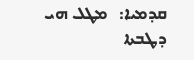ܩܕܡܝܐ:   ܡܛܠ ܗܝ ܕܛܒܬܐ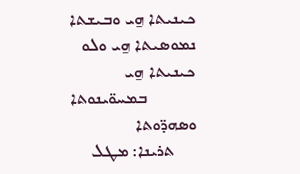ܟܝܢܝܬܐ ܗ̱ܝ ܘܒܝܫܬܐ ܢܡܘܣܝܬܐ ܗ̱ܝ ܘܠܘ ܟܝܢܝܬܐ ܗ̱ܝ
           ܒܡܚܘ̈ܝܢܘܬܐ ܘܣܗܕ̈ܘܬܐ
     ܬܪܝܢܐ: ܡܛܠ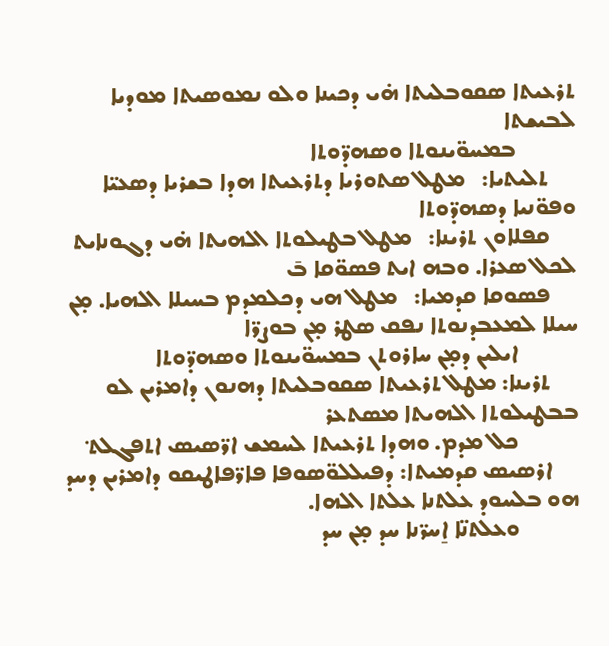ܬܪܥܝܬܐ ܣܩܘܒܠܝܬܐ ܗ̇ܝ ܕܟܝܢܐ ܘܠܘ ܢܡܘܣܝܬܐ ܡܘܕܝܐ ܠܒܝܫܬܐ
           ܒܡܚܘ̈ܝܢܘܬܐ ܘܣܗܕ̈ܘܬܐ
     ܬܠܝܬܝܐ:   ܡܛܠ ܣܬܘܪܝܐ ܕܬܪܥܝܬܐ ܗܕܐ ܒܫܪܝܐ ܕܣܥܝ̈ܐ ܘܦܘ̈ܢܝܐ ܕܣܗܕ̈ܘܬܐ
     ܩܦܠܐܘܢ ܬܪܝܢܐ:   ܡܛܠ ܒܛܝܠܘܬܐ ܐܠܗܝܬܐ ܗ̇ܝ ܕܓܘܢܐܝܬ ܠܟܠ ܣܥܪܐ. ܘܒܗ ܐܝܬ ܦܣܘ̈ܩܐ ܒ̄
     ܦܣܘܩܐ ܩܕܡܝܐ:   ܡܛܠ ܗܝ ܕܟܠܡܕܡ ܒܚܝܠܐ ܐܠܗܝܐ. ܡ̣ܢ ܚܝܠܐ ܠܡܥܒܕܢܘܬܐ ܢܦܩ ܣܛܪ ܡ̣ܢ ܒܘܨܪ̈ܐ
           ܐܝܠܝܢ ܕܡ̣ܢ ܚܐܪܘܬܢ ܒܡܚܘ̈ܝܢܘܬܐ ܘܣܗܕ̈ܘܬܐ
     ܬܪܝܢܐ: ܡܛܠ ܬܪܥܝܬܐ ܣܩܘܒܠܝܬܐ ܕܗܢܘܢ ܕܐܡܪܝܢ ܠܘ ܒܒܛܝܠܘܬܐ ܐܠܗܝܬܐ ܡܣܬܥܪ
           ܟܠ ܡܕܡ. ܘܗܕܐ ܬܪܥܝܬܐ ܠܚܡܫ ܐܪ̈ܣܝܣ ܐܬܦܓܠܬ݀
     ܐܪܣܝܣ ܩܕܡܝܬܐ: ܕܦܝܠܠܘ̈ܣܘܦܐ ܦܐܪ̈ܦܐܛܝܩܘ ܕܐܡܪܝܢ ܕܚܕ ܗܘ ܒܠܚܘܕ ܥܠܬܢܐ ܥܠܬܐ ܐܠܗܐ.
           ܘܥܠܬܢ̈ܐ ܐ̱ܚܪ̈ܢܐ ܚܕ ܡ̣ܢ ܚܕ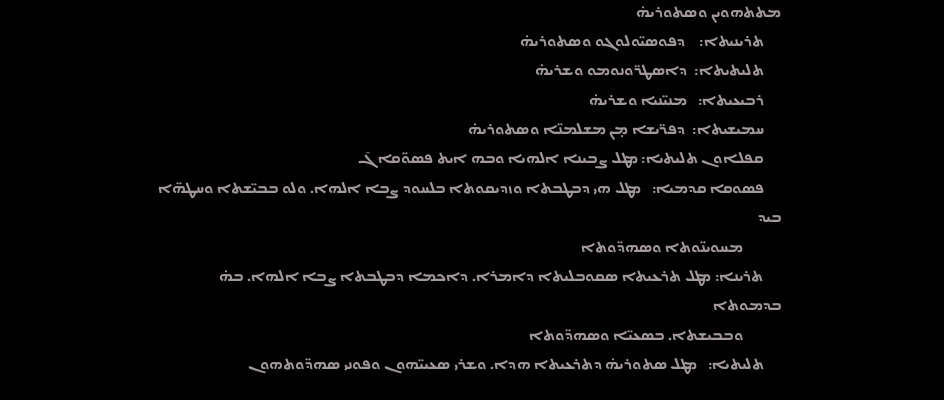ܡܬܬܗܘܝܢ ܘܣܬܘܪܝܗ̇
     ܬܪܝܢܝܬܐ:    ܕܦܘܣܝ̈ܘܠܘܓܘ ܘܣܬܘܪܝܗ̇
     ܬܠܝܬܝܬܐ:  ܕܐܣܛܪ̈ܘܢܘܡܘ ܘܫܪܝܗ̇
     ܪܒܝܥܝܬܐ:   ܡܢܝ̈ܢܝܐ ܘܫܪܝܗ̇
     ܚܡܝܫܝܬܐ:  ܕܦܪ̈ܝܫܐ ܡ̣ܢ ܡܫܠܡܢ̈ܐ ܘܣܬܘܪܝܗ̇
     ܩܦܠܐܘܢ ܬܠܝܬܝܐ: ܡܛܠ ܨܒܝܢܐ ܐܠܗܝܐ ܘܒܗ ܐܝܬ ܦܣܘ̈ܩܐ ܓ̄
     ܦܣܘܩܐ ܩܕܡܝܐ:   ܡܛܠ ܗܝ ܕܒܛܒܬܐ ܘܙܕܝܩܘܬܐ ܒܠܚܘܕ ܨܒܐ ܐܠܗܐ. ܘܠܘ ܒܒܝ̈ܫܬܐ ܘܚܛܗ̈ܐ ܒܝܕ
           ܡܚܘܝܢ̈ܘܬܐ ܘܣܗܕ̈ܘܬܐ
     ܬܪܝܢܐ: ܡܛܠ ܬܪܥܝܬܐ ܣܩܘܒܠܝܬܐ ܕܐܡܪܐ. ܕܐܟܡܐ ܕܒܛܒܬܐ ܨܒܐ ܐܠܗܐ. ܒܗ̇ ܒܕܡܘܬܐ
           ܘܒܒܝܫܬܐ. ܒܣܥܝ̈ܐ ܘܣܗܕ̈ܘܬܐ
     ܬܠܝܬܝܐ:   ܡܛܠ ܣܬܘܪܝܗ̇ ܕܬܪܥܝܬܐ ܗܕܐ. ܘܫܪܝ ܣܥܝܝ̈ܗܘܢ ܘܦܘܢܝ ܣܗܕ̈ܘܬܗܘܢ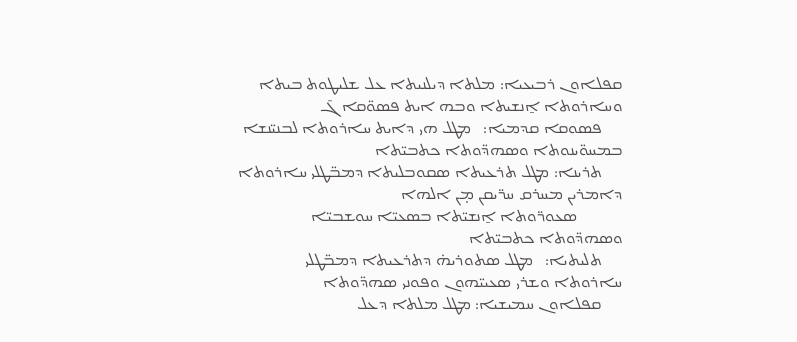ܩܦܠܐܘܢ ܪܒܝܥܝܐ: ܡܠܬܐ ܕܝܠܢܝܬܐ ܥܠ ܫܠܝܛܘܬ ܒܝܬܐ ܘܚܐܪܘܬܐ ܐ̱ܢܫܝܬܐ ܘܒܗ ܐܝܬ ܦܣܘ̈ܩܐ ܓ̄
     ܦܣܘܩܐ ܩܕܡܝܐ:   ܡܛܠ ܗܝ ܕܐܝܬ ܚܐܪܘܬܐ ܠܒܢܝ̈ܢܫܐ ܒܡܚܘ̈ܝܢܘܬܐ ܘܣܗܕ̈ܘܬܐ ܟܬܒܝ̈ܬܐ
     ܬܪܝܢܐ: ܡܛܠ ܬܪܥܝܬܐ ܣܩܘܒܠܝܬܐ ܕܡܒ̈ܛܠܝ ܚܐܪܘܬܐ ܕܐܡܪܝܢ ܡܚܪܩ ܚܪ̈ܝܩܢ ܡ̣ܢ ܐܠܗܐ
           ܣܥܘܪ̈ܘܬܐ ܐ̱ܢܫܝ̈ܬܐ ܒܣܥܝ̈ܐ ܚܘܫܒܝ̈ܐ ܘܣܗܕ̈ܘܬܐ ܟܬܒܝ̈ܬܐ
     ܬܠܝܬܝܐ:   ܡܛܠ ܣܬܘܪܝܗ̇ ܕܬܪܥܝܬܐ ܕܡܒ̈ܛܠܝ ܚܐܪܘܬܐ ܘܫܪܝ ܣܥܝܝ̈ܗܘܢ ܘܦܘܢܝ ܣܗܕ̈ܘܬܐ
     ܩܦܠܐܘܢ ܚܡܝܫܝܐ: ܡܛܠ ܡܠܬܐ ܕܥܠ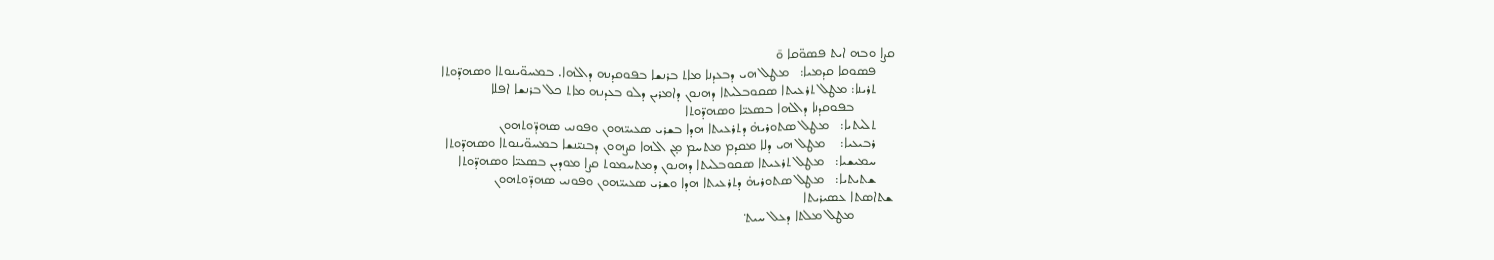ܩܨܐ ܘܒܗ ܐܝܬ ܦܣܘ̈ܩܐ ܘ̄
     ܦܣܘܩܐ ܩܕܡܝܐ:   ܡܛܠ ܗܝ ܕܒܥܕܢܐ ܡܐܬ ܒܪܢܫܐ ܒܦܘܩܕܢܗ ܕܐܠܗܐ. ܒܡܚܘ̈ܝܢܘܬܐ ܘܣܗܕ̈ܘܬܐ
     ܬܪܝܢܐ: ܡܛܠ ܬܪܥܝܬܐ ܣܩܘܒܠܝܬܐ ܕܗܢܘܢ ܕܐܡܪܝܢ ܕܠܘ ܒܥܕܢܗ ܡܐܬ ܟܠ ܒܪܢܫܐ ܐܦܠܐ
           ܒܦܘܩܕܢܐ ܕܐܠܗܐ ܒܣܥܝ̈ܐ ܘܣܗܕ̈ܘܬܐ
     ܬܠܝܬܝܐ:   ܡܛܠ ܣܬܘܪܝܗ̇ ܕܬܪܥܝܬܐ ܗܕܐ ܒܫܪܝ ܣܥܝܝ̈ܗܘܢ ܘܦܘܢܝ ܣܗܕ̈ܘܬܗܘܢ
     ܪܒܝܥܝܐ:    ܡܛܠ ܗܝ ܕܠܐ ܡܩܕܡ ܡܬܚܡ ܡ̣ܢ ܐܠܗܐ ܩܨܗܘܢ ܕܒܢܝ̈ܢܫܐ ܒܡܚܘ̈ܝܢܘܬܐ ܘܣܗܕ̈ܘܬܐ
     ܚܡܝܫܝܐ:   ܡܛܠ ܬܪܥܝܬܐ ܣܩܘܒܠܝܬܐ ܕܗܢܘܢ ܕܡܬܚܡܘܬ ܩܨܐ ܡܘܕܝܢ ܒܣܥܝ̈ܐ ܘܣܗܕ̈ܘܬܐ
     ܫܬܝܬܝܐ:   ܡܛܠ ܣܬܘܪܝܗ̇ ܕܬܪܥܝܬܐ ܗܕܐ ܘܫܪܝ ܣܥܝܝ̈ܗܘܢ ܘܦܘܢܝ ܣܗܕ̈ܘܬܗܘܢ
ܫܬܐܣܬܐ ܥܣܝܪܝܬܐ
           ܡܛܠ ܡܠܬܐ ܕܥܠ ܚܝܬ݀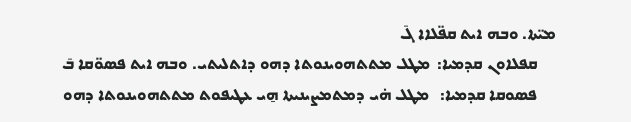ܡܝ̈ܬܐ. ܘܒܗ ܐܝܬ ܩܦ̈ܠܐܐ ܓ̄
     ܩܦܠܐܘܢ ܩܕܡܝܐ:  ܡܛܠ ܡܬܬܗܘܝܢܘܬܐ ܕܗܘ ܕܐܬܠܝܬܝ. ܘܒܗ ܐܝܬ ܦܣܘ̈ܩܐ ܒ̄
     ܦܣܘܩܐ ܩܕܡܝܐ:   ܡܛܠ ܗ̇ܝ ܕܡܬܡܨܝܢܝܬܐ ܗ̱ܝ ܥܛܝܦܘܬ ܡܬܬܗܘܝܢܘܬܐ ܕܗܘ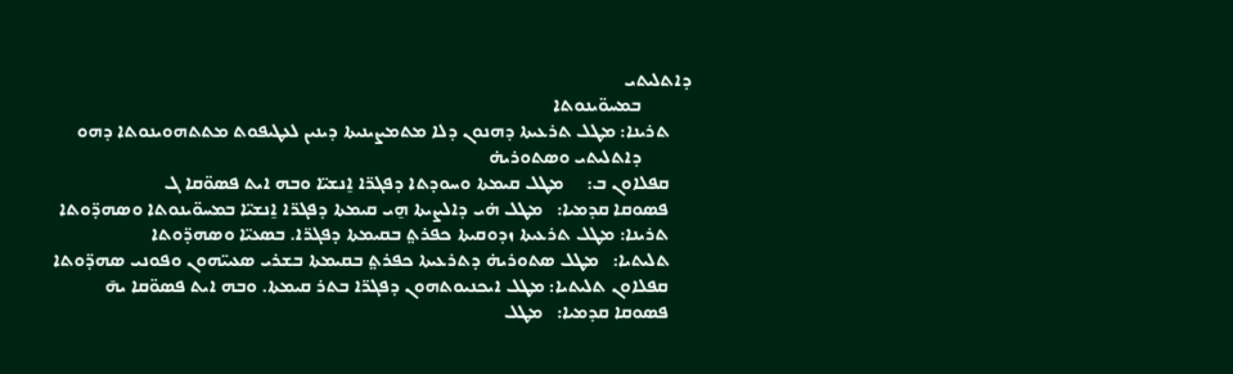ܕܐܬܠܝܬܝ
           ܒܡܚܘ̈ܝܢܘܬܐ
     ܬܪܝܢܐ: ܡܛܠ ܬܪܥܝܬܐ ܕܗܢܘܢ ܕܠܐ ܡܬܡܨܝܢܝܬܐ ܕܝܢܝܢ ܠܥܛܝܦܘܬ ܡܬܬܗܘܝܢܘܬܐ ܕܗܘ
           ܕܐܬܠܝܬܝ ܘܣܬܘܪܝܗ̇
     ܩܦܠܐܘܢ ܒ:     ܡܛܠ ܩܝܡܬܐ ܘܚܘܕܬܐ ܕܦܓܪ̈ܐ ܐ̱ܢܫܝ̈ܐ ܘܒܗ ܐܝܬ ܦܣܘ̈ܩܐ ܓ
     ܦܣܘܩܐ ܩܕܡܝܐ:   ܡܛܠ ܗ̇ܝ ܕܐܠܨܝܬܐ ܗ̱ܝ ܩܝܡܬܐ ܕܦܓܪ̈ܐ ܐ̱ܢܫܝ̈ܐ ܒܡܚܘ̈ܝܢܘܬܐ ܘܣܗܕ̈ܘܬܐ
     ܬܪܝܢܐ: ܡܛܠ ܬܪܥܝܬܐ ܙܕܘܩܝܬܐ ܟܦܪܬ݀ ܒܩܝܡܬܐ ܕܦܓܪ̈ܐ. ܒܣܥܝ̈ܐ ܘܣܗܕ̈ܘܬܐ
     ܬܠܝܬܝܐ:   ܡܛܠ ܣܬܘܪܝܗ̇ ܕܬܪܥܝܬܐ ܟܦܪܬ݀ ܒܩܝܡܬܐ ܒܫܪܝ ܣܥܝܝ̈ܗܘܢ ܘܦܘܢܝ ܣܗܕ̈ܘܬܐ
     ܩܦܠܐܘܢ ܬܠܝܬܝܐ: ܡܛܠ ܐܝܟܢܝܘܬܗܘܢ ܕܦܓܪ̈ܐ ܒܬܪ ܩܝܡܬܐ. ܘܒܗ ܐܝܬ ܦܣܘ̈ܩܐ ܝܗ̄
     ܦܣܘܩܐ ܩܕܡܝܐ:   ܡܛܠ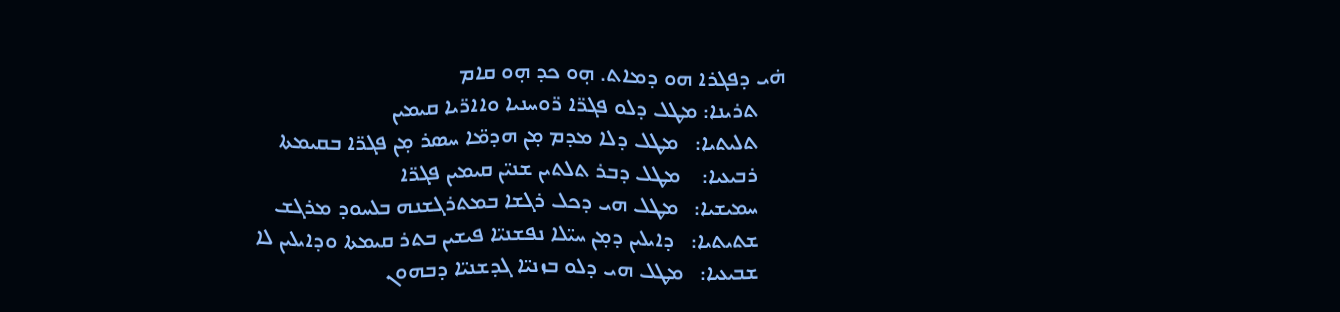ܗ̇ܝ ܕܦܓܪܐ ܗܘ ܕܡܐܬ. ܗ̣ܘ ܟܕ ܗ̣ܘ ܩܐܡ
     ܬܪܝܢܐ: ܡܛܠ ܕܠܘ ܦܓܪ̈ܐ ܪ̈ܘܚܢܝܐ ܘܐܐܪ̈ܝܐ ܩܝܡܝܢ
     ܬܠܝܬܝܐ:   ܡܛܠ ܕܠܐ ܡܕܡ ܡ̣ܢ ܗܕܡ̈ܐ ܚܣܪ ܡ̣ܢ ܦܓܪ̈ܐ ܒܩܝܡܬܐ
     ܪܒܝܥܝܐ:    ܡܛܠ ܕܒܪ ܬܠܬܝܢ ܫܢܝ̈ܢ ܩܝܡܝܢ ܦܓܪ̈ܐ
     ܚܡܝܫܝܐ:   ܡܛܠ ܗܝ ܕܟܠ ܪܓܫܐ ܒܡܬܪܓܫܢܗ ܒܠܚܘܕ ܡܪܓܫ
     ܫܬܝܬܝܐ:   ܕܐܝܠܝܢ ܕܡ̣ܢ ܚܝ̈ܠܐ ܢܦܫܢܝ̈ܐ ܦܝܫܝܢ ܒܬܪ ܩܝܡܬܐ ܘܕܐܝܠܝܢ ܠܐ
     ܫܒܝܥܝܐ:   ܡܛܠ ܗܝ ܕܠܘ ܒܙܢܝ̈ܐ ܓܕܫܢܝ̈ܐ ܕܒܗܘܢ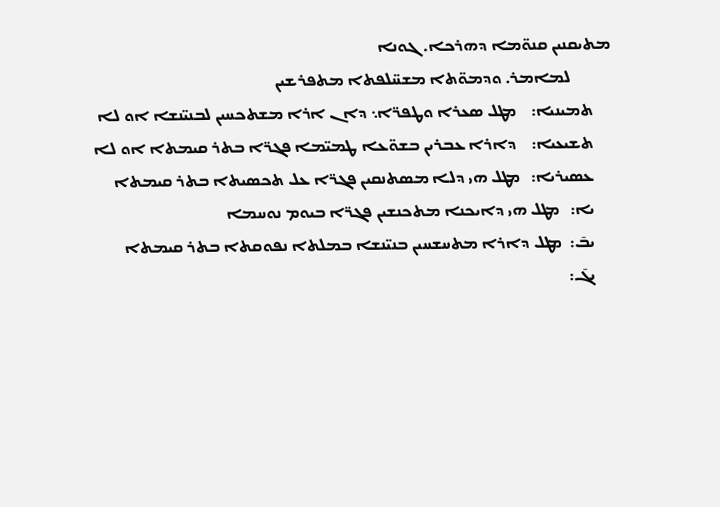ܡܬܝܩܢܝܢ ܩܢܘ̈ܡܐ ܕܗܪܟܐ. ܓܘܢܐ
           ܠܡܐܡܪ. ܘܕܡܘ̈ܬܐ ܡܫܚ̈ܠܦܬܐ ܡܬܦܪܫܝܢ
     ܬܡܝܢܝܐ:    ܡܛܠ ܣܥܪܐ ܘܛܦܪ̈ܐ܆ ܕܐܢ ܐܪܐ ܡܫܬܟܚܝܢ ܠܒܢܝ̈ܢܫܐ ܐܘ ܠܐ
     ܬܫܝܥܝܐ:    ܕܐܪܐ ܥܒܪܝܢ ܒܫܘ̈ܥܐ ܛܡܝ̈ܡܐ ܦܓܪ̈ܐ ܒܬܪ ܩܝܡܬܐ ܐܘ ܠܐ
     ܥܣܝܪܝܐ:   ܡܛܠ ܗܝ ܕܠܐ ܡܣܬܢܩܝܢ ܦܓܪ̈ܐ ܥܠ ܬܟܣܝܬܐ ܒܬܪ ܩܝܡܬܐ
     ܝܐ:   ܡܛܠ ܗܝ ܕܐܝܟܢܐ ܡܬܟܢܫܝܢ ܦܓܪ̈ܐ ܒܝܘܡ ܢܘܚܡܐ
     ܝܒ̄:  ܡܛܠ ܕܐܪܐ ܡܬܚܫܚܝܢ ܒܢܝ̈ܢܫܐ ܒܡܠܬܐ ܢܦܘܩܬܐ ܒܬܪ ܩܝܡܬܐ
     ܝܓ̄: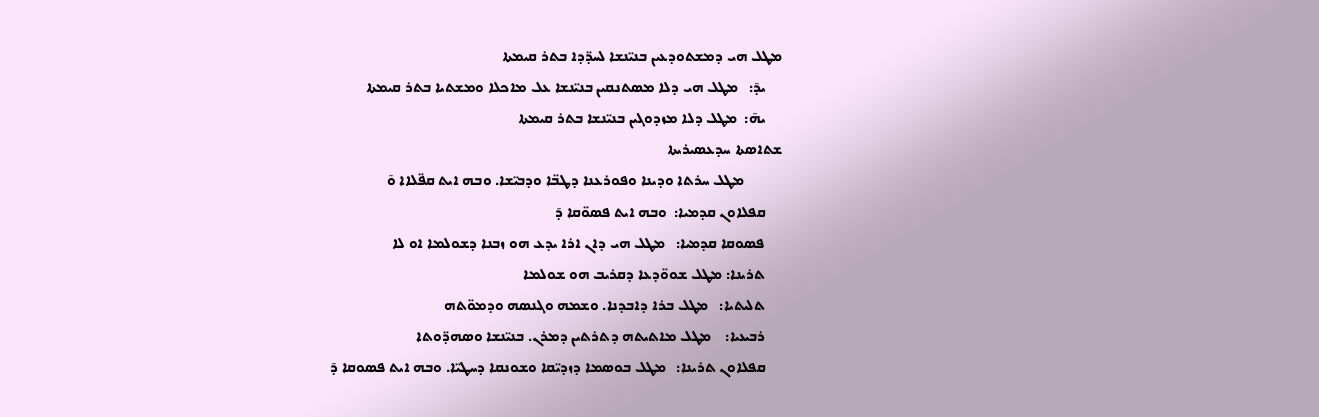ܡܛܠ ܗܝ ܕܡܫܬܘܕܥܝܢ ܒܢܝ̈ܢܫܐ ܠܚܕ̈ܕܐ ܒܬܪ ܩܝܡܬܐ
     ܝܕ̄:   ܡܛܠ ܗܝ ܕܠܐ ܡܣܬܢܩܝܢ ܒܢܝ̈ܢܫܐ ܥܠ ܡܐܟܠܐ ܘܡܫܬܝܐ ܒܬܪ ܩܝܡܬܐ
     ܝܗ̄:  ܡܛܠ ܕܠܐ ܡܙܕܘܓܝܢ ܒܢܝ̈ܢܫܐ ܒܬܪ ܩܝܡܬܐ
ܫܬܐܣܬܐ ܚܕܥܣܝܪܝܬܐ
           ܡܛܠ ܚܪܬܐ ܘܕܝܢܐ ܘܦܘܪܥܢܐ ܕܛܒ̈ܐ ܘܕܒܝ̈ܫܐ. ܘܒܗ ܐܝܬ ܩܦ̈ܠܐܐ ܘ̄
     ܩܦܠܐܘܢ ܩܕܡܝܐ:  ܘܒܗ ܐܝܬ ܦܣܘ̈ܩܐ ܕ̄
     ܦܣܘܩܐ ܩܕܡܝܐ:   ܡܛܠ ܗܝ ܕܐܢ ܐܪܐ ܝܕܥ ܗܘ ܙܒܢܐ ܕܫܘܠܡܐ ܐܘ ܠܐ
     ܬܪܝܢܐ: ܡܛܠ ܫܘܘ̈ܕܥܐ ܕܩܪܝܒ ܗܘ ܫܘܠܡܐ
     ܬܠܝܬܝܐ:   ܡܛܠ ܒܪܐ ܕܐܒܕܢܐ. ܘܫܡܗ ܘܓܢܣܗ ܘܕܡܘ̈ܬܗ
     ܪܒܝܥܝܐ:    ܡܛܠ ܡܐܬܝܬܗ ܕܬܪܬܝܢ ܕܡܪܢ. ܒܢܝ̈ܢܫܐ ܘܣܗܕ̈ܘܬܐ
     ܩܦܠܐܘܢ ܬܪܝܢܐ:   ܡܛܠ ܒܘܣܡܐ ܕܙܕܝ̈ܩܐ ܘܫܘܢܩܐ ܕܚܛܝ̈ܐ. ܘܒܗ ܐܝܬ ܦܣܘܩܐ ܕ̄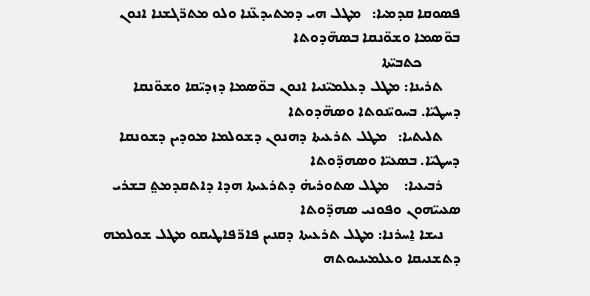ܦܣܘܩܐ ܩܕܡܝܐ:   ܡܛܠ ܗܝ ܕܡܬܝܕܥ̈ܢܐ ܘܠܘ ܡܬܪ̈ܓܫܢܐ ܐܢܘܢ ܒܘ̈ܣܡܐ ܘܫܘ̈ܢܩܐ ܒܣܗ̈ܕܘܬܐ
           ܟܬܒܝ̈ܬܐ
     ܬܪܝܢܐ: ܡܛܠ ܕܥܠܡܝ̈ܢܝܐ ܐܢܘܢ ܒܘ̈ܣܡܐ ܕܙܕܝ̈ܩܐ ܘܫܘ̈ܢܩܐ ܕܚܛܝ̈ܐ. ܒܚܘܝ̈ܢܘܬܐ ܘܣܗ̈ܕܘܬܐ
     ܬܠܝܬܝܐ:   ܡܛܠ ܬܪܥܝܬܐ ܕܗܢܘܢ ܕܫܘܠܡܐ ܡܘܕܝܢ ܕܫܘܢܩܐ ܕܚܛܝ̈ܐ. ܒܣܥܝ̈ܐ ܘܣܗܕ̈ܘܬܐ
     ܪܒܝܥܝܐ:    ܡܛܠ ܣܬܘܪܝܗ̇ ܕܬܪܥܝܬܐ ܗܕܐ ܕܐܬܩܕܡܬ݀ ܒܫܪܝ ܣܥܝܝ̈ܗܘܢ ܘܦܘܢܝ ܣܗܕ̈ܘܬܐ
     ܢܝܫܐ ܐ̱ܚܪܢܐ: ܡܛܠ ܬܪܥܝܬܐ ܕܩܢܝܢ ܦܐܪ̈ܦܐܛܝܩܘ ܡܛܠ ܫܘܠܡܗ ܕܬܫܢܝܩܐ ܘܥܠܡܝܢܝܘܬܗ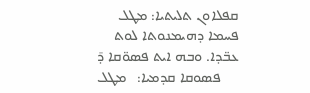ܩܦܠܐܘܢ ܬܠܝܬܝܐ: ܡܛܠ ܦܚܡܐ ܕܗܝܡܢܘܬܐ ܠܘܬ ܥܒ̈ܕܐ. ܘܒܗ ܐܝܬ ܦܣܘ̈ܩܐ ܕ̄
     ܦܣܘܩܐ ܩܕܡܝܐ:   ܡܛܠ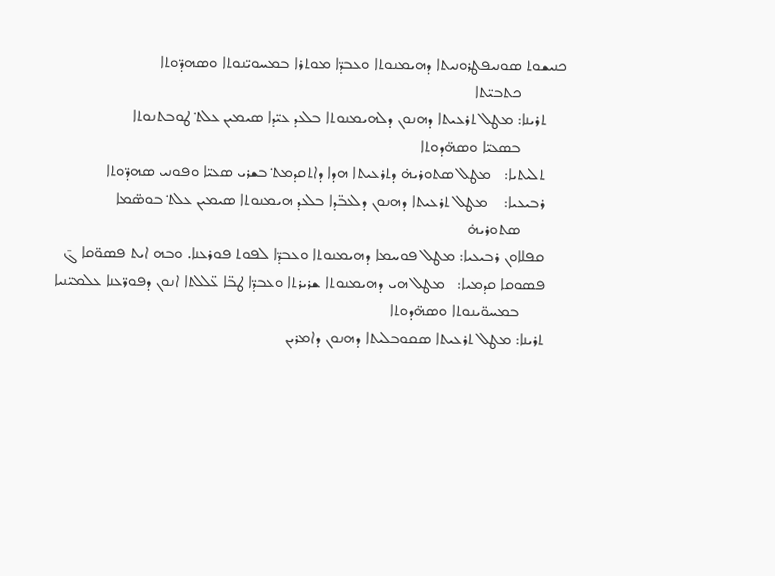ܟܢܝܫܘܬ ܣܘܢܝܦܛܪܘܢܝܬܐ ܕܗܝܡܢܘܬܐ ܘܥܒܕ̈ܐ ܡܘܬܪܐ ܒܡܚܘܝ̈ܢܘܬܐ ܘܣܗܕ̈ܘܬܐ
           ܟܬܒܝ̈ܬܐ
     ܬܪܝܢܐ: ܡܛܠ ܬܪܥܝܬܐ ܕܗܢܘܢ ܕܠܗܝܡܢܘܬܐ ܒܠܥܕ ܥܝ̈ܕܐ ܣܝܡܝܢ ܥܠܬ݀ ܛܘܒܬܢܘܬܐ
           ܒܣܥܝ̈ܐ ܘܣܗ̈ܕܘܬܐ
     ܬܠܝܬܝܐ:   ܡܛܠ ܣܬܘܪܝܗ̇ ܕܬܪܥܝܬܐ ܗܕܐ ܕܐܬܩܕܡܬ݀ ܒܫܪܝ ܣܥܝ̈ܐ ܘܦܘܢܝ ܣܗܕ̈ܘܬܐ
     ܪܒܝܥܝܐ:    ܡܛܠ ܬܪܥܝܬܐ ܕܗܢܘܢ ܕܠܥܒ̈ܕܐ ܒܠܥܕ ܗܝܡܢܘܬܐ ܣܝܡܝܢ ܥܠܬ݀ ܒܘܣ̈ܡܐ
           ܣܬܘܪܝܗ̇
     ܩܦܠܐܘܢ ܪܒܝܥܝܐ: ܡܛܠ ܦܘܚܡܐ ܕܗܝܡܢܘܬܐ ܘܥܒܕ̈ܐ ܠܦܘܬ ܦܘܪܥܢܐ. ܘܒܗ ܐܝܬ ܦܣܘ̈ܩܐ ܓ̄
     ܦܣܘܩܐ ܩܕܡܝܐ:   ܡܛܠ ܗܝ ܕܗܝܡܢܘܬܐ ܫܪܝܪܬܐ ܘܥܒܕ̈ܐ ܛܒ̈ܐ ܥ̈ܠܠܬܐ ܐܢܘܢ ܕܦܘܪ̈ܥܢܐ ܥܠܡܝ̈ܢܝܐ
           ܒܡܚܘ̈ܝܢܘܬܐ ܘܣܗ̈ܕܘܬܐ
     ܬܪܝܢܐ: ܡܛܠ ܬܪܥܝܬܐ ܣܩܘܒܠܝܬܐ ܕܗܢܘܢ ܕܐܡܪܝܢ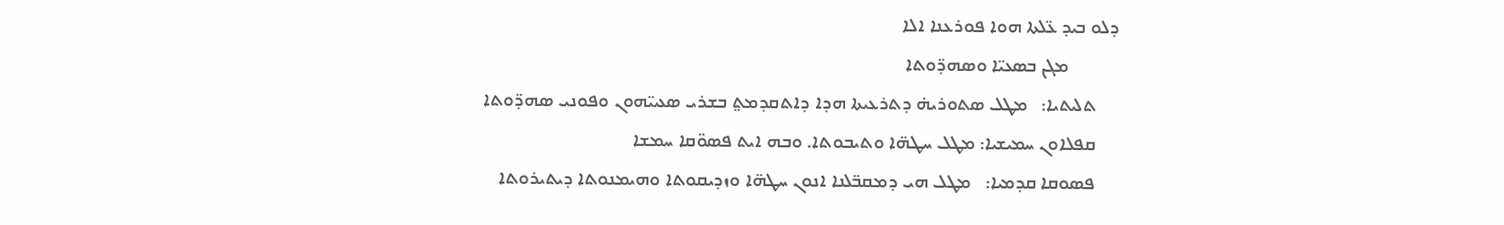ܕܠܘ ܒܝܕ ܥ̈ܠܬܐ ܗܘܐ ܦܘܪܥܢܐ ܐܠܐ
           ܡܓܢ ܒܣܥܝ̈ܐ ܘܣܗܕ̈ܘܬܐ
     ܬܠܝܬܝܐ:   ܡܛܠ ܣܬܘܪܝܗ̇ ܕܬܪܥܝܬܐ ܗܕܐ ܕܐܬܩܕܡܬ݀ ܒܫܪܝ ܣܥܝܝ̈ܗܘܢ ܘܦܘܢܝ ܣܗܕ̈ܘܬܐ
     ܩܦܠܐܘܢ ܚܡܝܫܝܐ: ܡܛܠ ܚܛܗ̈ܐ ܘܬܝܒܘܬܐ. ܘܒܗ ܐܝܬ ܦܣܘ̈ܩܐ ܚܡܫܐ
     ܦܣܘܩܐ ܩܕܡܝܐ:   ܡܛܠ ܗܝ ܕܡܩܒ̈ܠܢܐ ܐܢܘܢ ܚܛܗ̈ܐ ܘܙܕܝܩܘܬܐ ܘܗܝܡܢܘܬܐ ܕܝܬܝܪܘܬܐ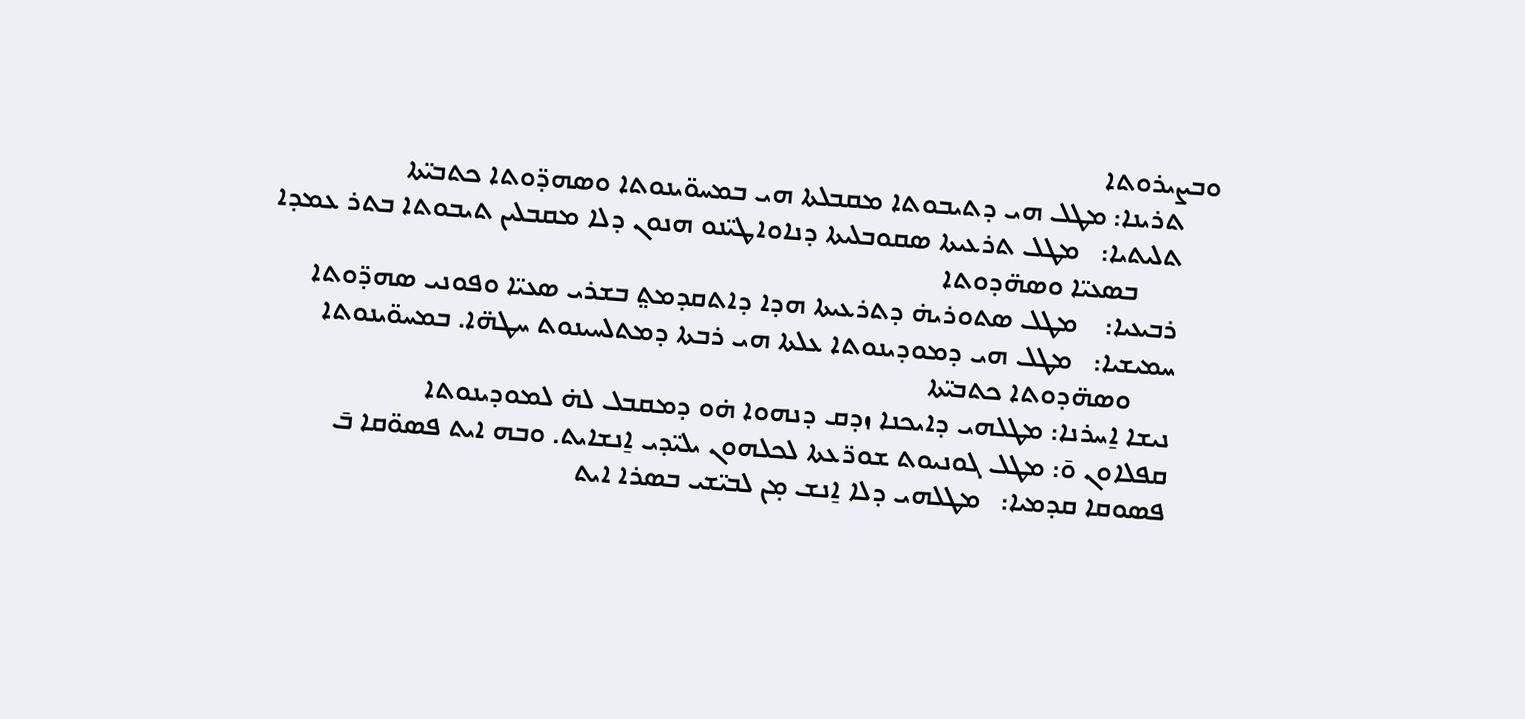ܘܒܨܝܪܘܬܐ
     ܬܪܝܢܐ: ܡܛܠ ܗܝ ܕܬܝܒܘܬܐ ܡܩܒܠܬܐ ܗܝ ܒܡܚܘ̈ܝܢܘܬܐ ܘܣܗܕ̈ܘܬܐ ܟܬܒܝ̈ܬܐ
     ܬܠܝܬܝܐ:   ܡܛܠ ܬܪܥܝܬܐ ܣܩܘܒܠܝܬܐ ܕܢܐܘܐܛܝ̈ܢܘ ܗܢܘܢ ܕܠܐ ܡܩܒܠܝܢ ܬܝܒܘܬܐ ܒܬܪ ܥܡܕܐ
           ܒܣܥܝ̈ܐ ܘܣܗ̈ܕܘܬܐ
     ܪܒܝܥܝܐ:    ܡܛܠ ܣܬܘܪܝܗ̇ ܕܬܪܥܝܬܐ ܗܕܐ ܕܐܬܩܕܡܬ݀ ܒܫܪܝ ܣܥܝ̈ܐ ܘܦܘܢܝ ܣܗܕ̈ܘܬܐ
     ܚܡܝܫܝܐ:   ܡܛܠ ܗܝ ܕܡܘܕܝܢܘܬܐ ܥܠܬܐ ܗܝ ܪܒܬܐ ܕܡܬܠܚܝܢܘܬ ܚܛܗ̈ܐ. ܒܡܚܘ̈ܝܢܘܬܐ
           ܘܣܗ̈ܕܘܬܐ ܟܬܒܝ̈ܬܐ
     ܢܝܫܐ ܐ̱ܚܪܢܐ: ܡܛܠܗܝ ܕܐܝܟܢܐ ܙܕܩ ܕܢܗܘܐ ܗ̇ܘ ܕܡܩܒܠ ܠܗ̇ ܠܡܘܕܝܢܘܬܐ
     ܩܦܠܐܘܢ ܘ̄: ܡܛܠ ܓܘܢܝܘܬ ܫܘܪ̈ܥܬܐ ܠܟܠܗܘܢ ܝܠܝ̈ܕܝ ܐ̱ܢܫܐܝܬ. ܘܒܗ ܐܝܬ ܦܣܘ̈ܩܐ ܒ̄
     ܦܣܘܩܐ ܩܕܡܝܐ:   ܡܛܠܗܝ ܕܠܐ ܐ̱ܢܫ ܡ̣ܢ ܠܒܝ̈ܫܝ ܒܣܪܐ ܐܝܬ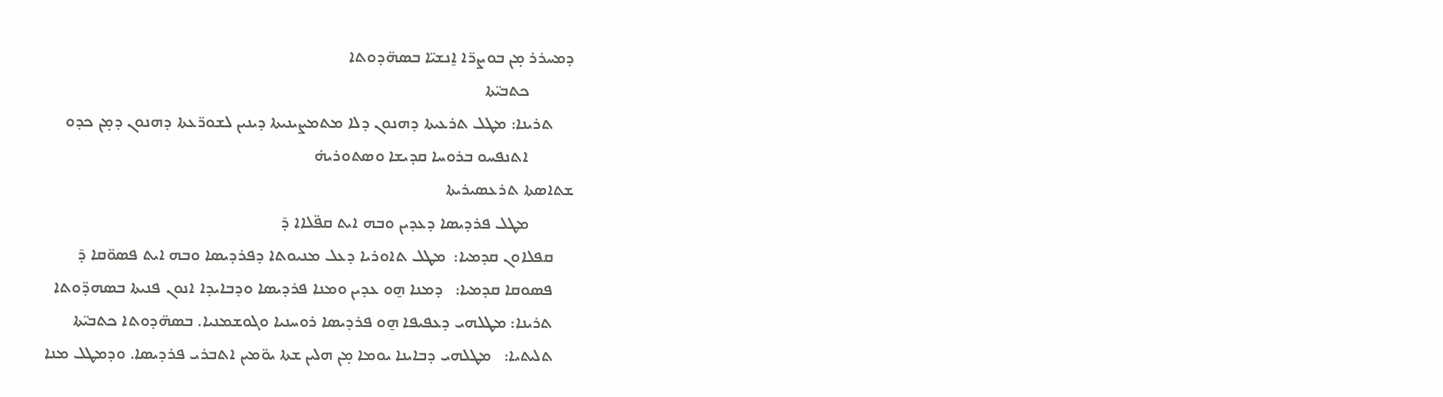ܕܡܚܪܪ ܡ̣ܢ ܒܘܨܪ̈ܐ ܐ̱ܢܫܝ̈ܐ ܒܣܗ̈ܕܘܬܐ
           ܟܬܒܝ̈ܬܐ
     ܬܪܝܢܐ: ܡܛܠ ܬܪܥܝܬܐ ܕܗܢܘܢ ܕܠܐ ܡܬܡܨܝܢܝܬܐ ܕܝܢܝܢ ܠܫܘܪ̈ܥܬܐ ܕܗܢܘܢ ܕܡ̣ܢ ܟܕܘ
           ܐܬܢܦܚܘ ܒܪܘܚܐ ܩܕܝܫܐ ܘܣܬܘܪܝܗ̇
ܫܬܐܣܬܐ ܬܪܥܣܝܪܝܬܐ
           ܡܛܠ ܦܪܕܝܣܐ ܕܥܕܝܢ ܘܒܗ ܐܝܬ ܩܦ̈ܠܐܐ ܕ̄
     ܩܦܠܐܘܢ ܩܕܡܝܐ:  ܡܛܠ ܬܐܘܪܝܐ ܕܥܠ ܡܢܝܘܬܐ ܕܦܪܕܝܣܐ ܘܒܗ ܐܝܬ ܦܣܘ̈ܩܐ ܕ̄
     ܦܣܘܩܐ ܩܕܡܝܐ:   ܕܡܢܐ ܗ̱ܘ ܥܕܝܢ ܘܡܢܐ ܦܪܕܝܣܐ ܘܕܒܐܝܕܐ ܐܢܘܢ ܦܢܝܬܐ ܒܣܗܕ̈ܘܬܐ
     ܬܪܝܢܐ: ܡܛܠܗܝ ܕܥܦܝܦܐ ܗ̱ܘ ܦܪܕܝܣܐ ܪܘܚܢܝܐ ܘܓܘܫܡܢܝܐ. ܒܣܗ̈ܕܘܬܐ ܟܬܒܝ̈ܬܐ
     ܬܠܝܬܝܐ:   ܡܛܠܗܝ ܕܒܐܝܢܐ ܝܘܡܐ ܡ̣ܢ ܗܠܝܢ ܫܬܐ ܝܘ̈ܡܝܢ ܐܬܒܪܝ ܦܪܕܝܣܐ. ܘܕܡܛܠ ܡܢܐ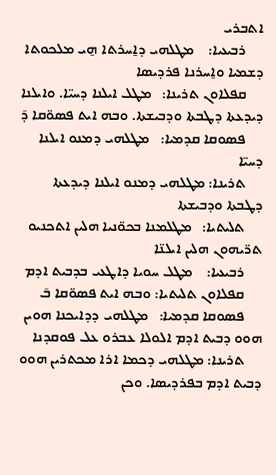ܐܬܒܪܝ
     ܪܒܝܥܝܐ:    ܡܛܠܗܝ ܕܐ̱ܚܪܬܐ ܗ̱ܝ ܡܠܟܘܬܐ ܕܫܡܝܐ ܘܐ̱ܚܪܢܐ ܦܪܕܝܣܐ
     ܩܦܠܐܘܢ ܬܪܝܢܐ:   ܡܛܠ ܐܝܠܢܐ ܕܚܝ̈ܐ. ܘܐܝܠܢܐ ܕܝܕܥܬܐ ܕܛܒܬܐ ܘܕܒܝܫܬܐ. ܘܒܗ ܐܝܬ ܦܣܘ̈ܩܐ ܕ̄
     ܦܣܘܩܐ ܩܕܡܝܐ:   ܡܛܠܗܝ ܕܡܢܘ ܐܝܠܢܐ ܕܚܝ̈ܐ
     ܬܪܝܢܐ: ܡܛܠܗܝ ܕܡܢܘ ܐܝܠܢܐ ܕܝܕܥܬܐ ܕܛܒܬܐ ܘܕܒܝܫܬܐ
     ܬܠܝܬܝܐ:   ܡܛܠܡܢܐ ܒܟܘ̈ܢܝܐ ܗܠܝܢ ܐܬܟܢܝܘ ܬܪ̈ܝܗܘܢ ܗܠܝܢ ܐܝܠܢ̈ܐ
     ܪܒܝܥܝܐ:    ܡܛܠ ܚܘܝܐ ܕܐܛܥܝ ܒܕܒܝܬ ܐܕܡ
     ܩܦܠܐܘܢ ܬܠܝܬܝܐ: ܘܒܗ ܐܝܬ ܦܣܘ̈ܩܐ ܒ̄
     ܦܣܘܩܐ ܩܕܡܝܐ:   ܡܛܠܗܝ ܕܕܐܝܟܢܐ ܗܘܝܢ ܗܘܘ ܕܒܝܬ ܐܕܡ ܐܠܘܠܐ ܥܒܪܘ ܥܠ ܦܘܩܕܢܐ
     ܬܪܝܢܐ: ܡܛܠܗܝ ܕܟܡܐ ܐܪܐ ܡܟܬܪܝܢ ܗܘܘ ܕܒܝܬ ܐܕܡ ܒܦܪܕܝܣܐ. ܘܟܢ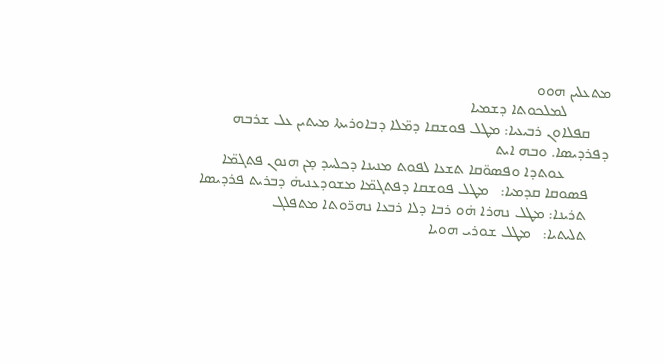ܡܬܥܠܝܢ ܗܘܘ
           ܠܡܠܟܘܬܐ ܕܫܡܝܐ
     ܩܦܠܐܘܢ ܪܒܝܥܝܐ: ܡܛܠ ܦܘܫܩܐ ܕܡ̈ܠܐ ܕܒܐܘܪܝܬܐ ܡܝܬܝܢ ܥܠ ܫܪܒܗ ܕܦܪܕܝܣܐ. ܘܒܗ ܐܝܬ
           ܥܘܬܕܐ ܘܦܣܘ̈ܩܐ ܬܫܥܐ ܠܦܘܬ ܡܢܝܢܐ ܕܟܠܚܕ ܡ̣ܢ ܗܢܘܢ ܦܬܓܡ̈ܐ
     ܦܣܘܩܐ ܩܕܡܝܐ:   ܡܛܠ ܦܘܫܩܐ ܕܦܬܓܡ̈ܐ ܡܫܘܕܥܢܝܗ̇ ܕܒܪܝܬ ܦܪܕܝܣܐ
     ܬܪܝܢܐ: ܡܛܠ ܢܗܪܐ ܗ̇ܘ ܪܒܐ ܕܠܐ ܪܒܥܐ ܢܗܪ̈ܘܬܐ ܡܬܦܠܓ
     ܬܠܝܬܝܐ:   ܡܛܠ ܫܘܪܝ ܗܘܝܐ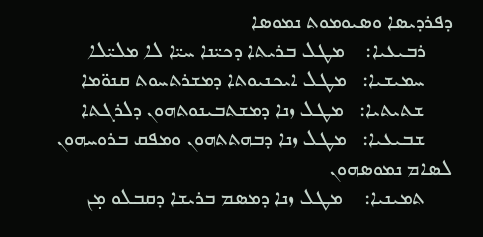ܕܦܪܕܝܣܐ ܘܣܝܘܡܘܬ ܢܡܘܣܐ
     ܪܒܝܥܝܐ:    ܡܛܠ ܒܪܝܬܐ ܕܟܝ̈ܢܐ ܚܝ̈ܐ ܠܐ ܡܠܝ̈ܠܐ
     ܚܡܝܫܝܐ:   ܡܛܠ ܐܝܟܢܝܘܬܐ ܕܡܫܪܬܚܘܬ ܩܢܘ̈ܡܐ
     ܫܬܝܬܝܐ:   ܡܛܠ ܙܢܐ ܕܡܫܬܒܝܢܘܬܗܘܢ ܕܠܪܓܬܐ
     ܫܒܝܥܝܐ:   ܡܛܠ ܙܢܐ ܕܒܗܬܬܗܘܢ ܘܡܦܩ ܒܪܘܚܗܘܢ ܠܣܐܡ ܢܡܘܣܗܘܢ
     ܬܡܝܢܝܐ:    ܡܛܠ ܙܢܐ ܕܡܣܡ ܒܪܝܫܐ ܕܩܒܠܘ ܡ̣ܢ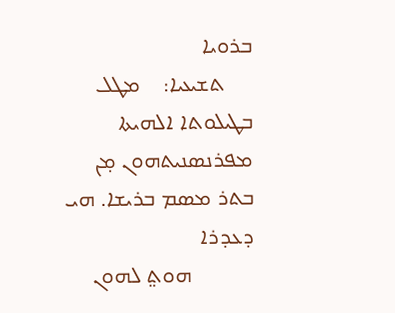ܒܪܘܝܐ
     ܬܫܝܥܝܐ:    ܡܛܠ ܒܛܝܠܘܬܐ ܐܠܗܝܬܐ ܡܦܪܢܣܢܝܬܗܘܢ ܡ̣ܢ ܒܬܪ ܡܣܡ ܒܪܝܫܐ. ܗܝ ܕܥܕܪܐ
           ܗܘܬ݀ ܠܗܘܢ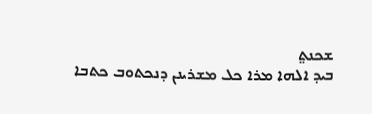ܫܟܢܬ݀
ܒܝܕ ܐܠܗܐ ܡܪܐ ܟܠ ܡܫܪܝܢܢ ܕܢܟܬܘܒ ܟܬܒܐ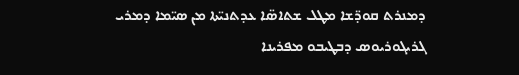ܕܡܢܪܬ ܩܘܕ̈ܫܐ ܡܛܠ ܫܬܐܣ̈ܐ ܥܕܬܢܝ̈ܬܐ ܡܢ ܣܝ̈ܡܐ ܕܡܪܝ ܓܪܝܓܘܪܝܘܣ ܕܒܛܝܒܘ ܡܦܪܝܢܐ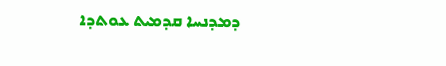ܕܡܕܢܚܐ ܩܕܡܝܬ ܥܘܬܕܐ